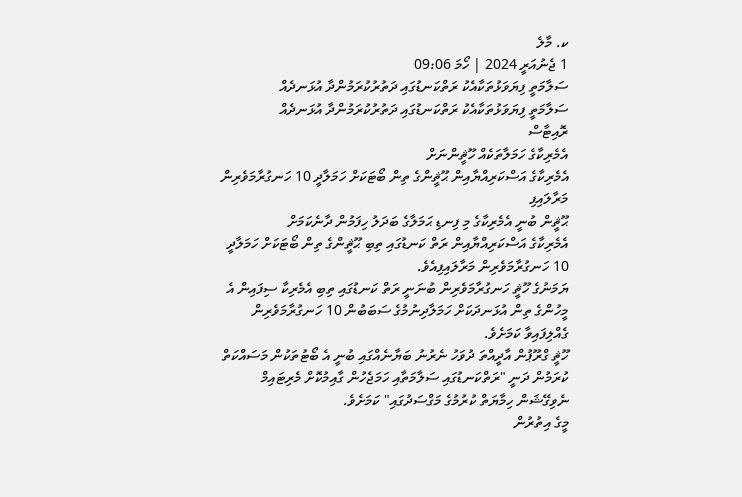ކ. މާލެ
1 ޖެނުއަރީ 2024 | ހޯމަ 09:06
ސަލާމަތީ ފިޔަވަޅުތަކާއެކު ރަތްކަނޑުގައި ދަތުރުކުރަމުންދާ އުޅަނދެއް
ސަލާމަތީ ފިޔަވަޅުތަކާއެކު ރަތްކަނޑުގައި ދަތުރުކުރަމުންދާ އުޅަނދެއް
ރޮއިޓާސް
އެމެރިކާގެ ހަމަލާތަކެއް ހޫޘީންނަށް
އެމެރިކާގެ އަސްކަރިއްޔާއިން ޙޫޘީންގެ ތިން ބޯޓަކަށް ހަމަލާދީ 10 ހަނގުރާމަވެރިން މަރާލައިފި
ޙޫޘީން ބުނީ އެމެރިކާގެ މި ފިނޑި ޙަމަލާގެ ބަދަލު ހިފަމުން ދާނެކަމަށް
އެމެރިކާގެ އަސްކަރިއްޔާއިން ރަތް ކަނޑުގައި ތިބި ޙޫޘީންގެ ތިން ބޯޓަކަށް ހަމަލާދީ 10 ހަނގުރާމަވެރިން މަރާލައިފިއެވެ.
ޔަމަނުގެ ހޫޘީ ހަނގުރާމަވެރިން ބުނަނީ ރަތް ކަނޑުގައި ތިބި އެމެރިކާ ސިފައިން އެ މީހުންގެ ތިން އުޅަނދަކަށް ހަމަލާދިނުމުގެ ސަބަބުން 10 ހަނގުރާމަވެރިން ގެއްލިފައިވާ ކަމަށެވެ.
ހޫޘީ ގްރޫޕުން އާދީއްތަ ދުވަހު ނެރުނު ބަޔާނެއްގައި ބުނީ އެ ބޯޓުތަކުން މަސައްކަތް ކުރަމުން ދަނީ "ރަތްކަނޑުގައި ސަލާމަތާއި ހަމަޖެހުން ގާއިމުކޮށް މެރިޓައިމް ނެވިގޭޝަން ހިމާޔަތް ކުރުމުގެ މަގްސަދުގައި" ކަމަށެވެ.
މީގެ އިތުރުން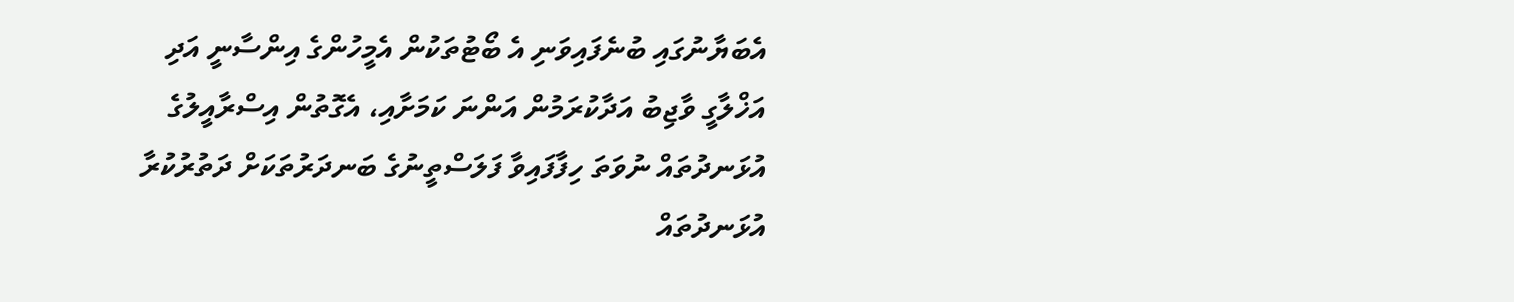އެބަޔާނުގައި ބުނެފައިވަނި އެ ބޯޓުތަކުން އެމީހުންގެ އިންސާނީ އަދި އަޚްލާގީ ވާޖިބު އަދާކުރަމުން އަންނަ ކަމަށާއި، އެގޮތުން އިސްރާއީލުގެ އުޅަނދުތައް ނުވަތަ ހިފާފައިވާ ފަލަސްތީނުގެ ބަނދަރުތަކަށް ދަތުރުކުރާ އުޅަނދުތައް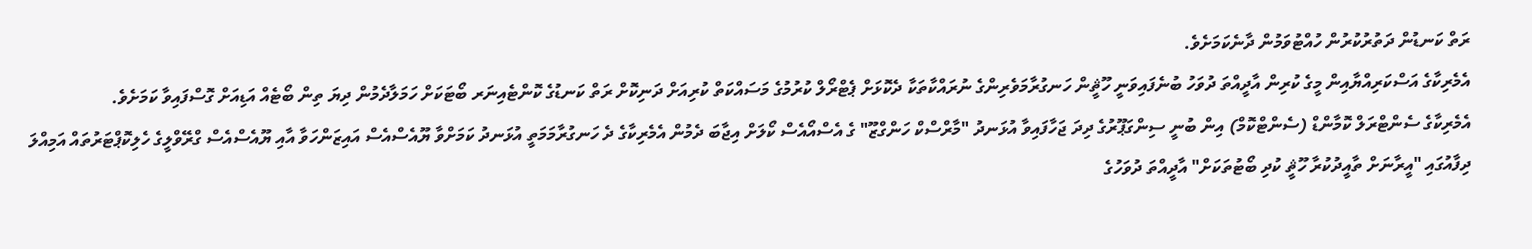ރަތް ކަނޑުން ދަތުރުކުރުން ހުއްޓުވަމުން ދާނެކަމަށެވެ.
އެމެރިކާގެ އަސްކަރިއްޔާއިން މީގެ ކުރިން އާދީއްތަ ދުވަހު ބުނެފައިވަނީ ހޫޘީން ހަނގުރާމަވެރިންގެ ނުރައްކާތަކާ ދެކޮޅަށް ޕެޓްރޯލް ކުރުމުގެ މަސައްކަތް ކުރިއަށް ދަނިކޮށް ރަތް ކަނޑުގެ ކޮންޓެއިނަރ ބޯޓަކަށް ހަމަލާދެމުން ދިޔަ ތިން ބޯޓެއް އަޑިއަށް ގޮސްފައިވާ ކަމަށެވެ.
އެމެރިކާގެ ސެންޓްރަލް ކޮމާންޑް (ސެންޓްކޮމް) އިން ބުނީ ސިންގަޕޫރުގެ ދިދަ ޖަހާފައިވާ އުޅަނދު "މާރްސްކް ހަންގްޒޫ" ގެ އެސްއޯއެސް ކޯލަށް އިޖާބަ ދެމުން އެމެރިކާގެ ދެ ހަނގުރާމަމަތީ އުޅަނދު ކަމަށްވާ ޔޫއެސްއެސް އައިޒަންހަވާ އާއި ޔޫއެސްއެސް ގްރޭވްލީގެ ހެލިކޮޕްޓަރުތައް އަމިއްލަ ދިފާއުގައި "އީރާނަށް ތާއީދުކުރާ ހޫޘީ ކުދި ބޯޓުތަކަށް" އާދީއްތަ ދުވަހުގެ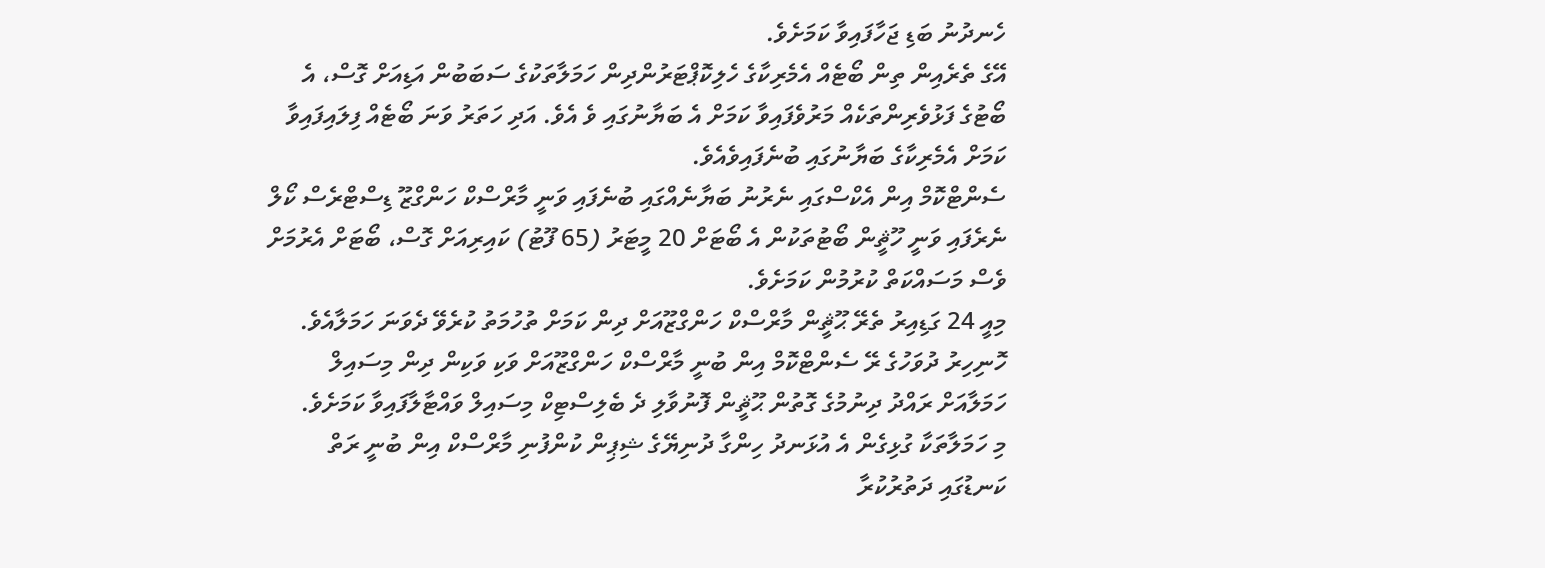ހެނދުނު ބަޑި ޖަހާފައިވާ ކަމަށެވެ.
އޭގެ ތެރެއިން ތިން ބޯޓެއް އެމެރިކާގެ ހެލިކޮޕްޓަރުންދިން ހަމަލާތަކުގެ ސަބަބުން އަޑިއަށް ގޮސް، އެ ބޯޓުގެ ފަޅުވެރިންތަކެއް މަރުވެފައިވާ ކަމަށް އެ ބަޔާނުގައި ވެ އެވެ. އަދި ހަތަރު ވަނަ ބޯޓެއް ފިލައިފައިވާ ކަމަށް އެމެރިކާގެ ބަޔާނުގައި ބުނެފައިވެއެވެ.
ސެންޓްކޮމް އިން އެކްސްގައި ނެރުނު ބަޔާނެއްގައި ބުނެފައި ވަނީ މާރްސްކް ހަންގްޒޫ ޑިސްޓްރެސް ކޯލް ނެރެފައި ވަނީ ހޫޘީން ބޯޓުތަކުން އެ ބޯޓަށް 20 މީޓަރު (65 ފޫޓު) ކައިރިއަށް ގޮސް، ބޯޓަށް އެރުމަށް ވެސް މަސައްކަތް ކުރުމުން ކަމަށެވެ.
މިއީ 24 ގަޑިއިރު ތެރޭ ޙޫޘީން މާރްސްކް ހަންގްޒޫއަށް ދިން ކަމަށް ތުހުމަތު ކުރެވޭ ދެވަނަ ހަމަލާއެވެ.
ހޮނިހިރު ދުވަހުގެ ރޭ ސެންޓްކޮމް އިން ބުނީ މާރްސްކް ހަންގްޒޫއަށް ވަކި ވަކިން ދިން މިސައިލް ހަމަލާއަށް ރައްދު ދިނުމުގެ ގޮތުން ޙޫޘީން ފޮނުވާލި ދެ ބެލިސްޓިކް މިސައިލް ވައްޓާލާފައިވާ ކަމަށެވެ.
މި ހަމަލާތަކާ ގުޅިގެން އެ އުޅަނދު ހިންގާ ދުނިޔޭގެ ޝިޕިން ކުންފުނި މާރްސްކް އިން ބުނީ ރަތް ކަނޑުގައި ދަތުރުކުރާ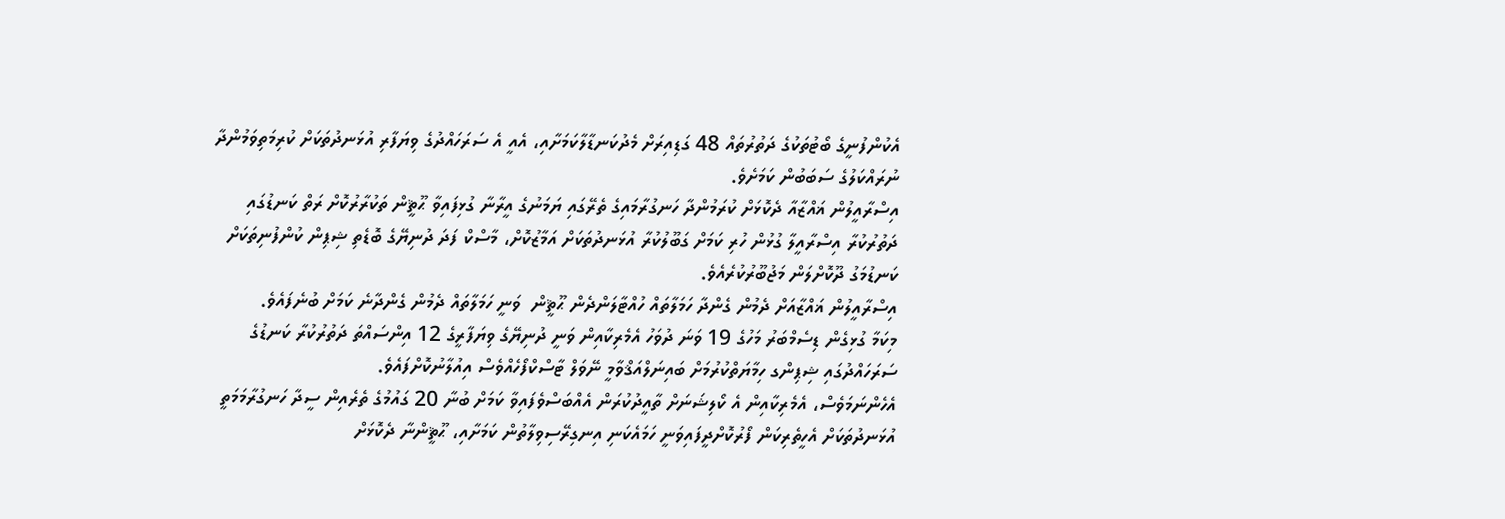އެކުންފުނީގެ ބޯޓުތަކުގެ ދަތުރުތައް 48 ގަޑިއިރަށް މެދުކަނޑާލާކަމަށާއި، އެއީ އެ ސަރަހައްދުގެ ވިޔަފާރި އުޅަނދުތަކަށް ކުރިމަތިވަމުންދާ ނުރައްކަލުގެ ސަބަބުން ކަމަށެވެ.
އިސްރާއީލުން ޣައްޒާއާ ދެކޮޅަށް ކުރަމުންދާ ހަނގުރާމައިގެ ތެރޭގައި ޔަމަނުގެ އީރާނާ ގުޅިފައިވާ ޙޫޘީން ތަކުރާރުކޮށް ރަތް ކަނޑުގައި ދަތުރުކުރާ އިސްރާއީލާ ގުޅުން ހުރި ކަމަށް ގަބޫލުކުރާ އުޅަނދުތަކަށް އަމާޒުކޮށް، މާސްކް ފަދަ ދުނިޔޭގެ ބޮޑެތި ޝިޕިން ކުންފުނިތަކަށް ކަނޑުމަގު ދޫކޮށްލަން މަޖުބޫރުކުރެއެވެ.
އިސްރާއީލުން ޣައްޒާއަށް ދެމުން ގެންދާ ހަމަލާތައް ހުއްޓާލަންދެން ޙޫޘީން  ވަނީ ހަމަލާތައް ދެމުން ގެންދާނެ ކަމަށް ބުނެފައެވެ.
މިކަމާ ގުޅިގެން ޑިސެމްބަރު މަހުގެ 19 ވަނަ ދުވަހު އެމެރިކާއިން ވަނީ ދުނިޔޭގެ ވިޔަފާރީގެ 12 އިންސައްތަ ދަތުރުކުރާ ކަނޑުގެ ސަރަހައްދުގައި ޝިޕިންގ ހިމާޔަތްކުރުމަށް ބައިނަލްއަޤްވާމީ ނޭވަލް ޓާސްކްފޯހެއްވެސް އިއުލާނުކޮށްފައެވެ.
އެހެންނަމަވެސް، އެމެރިކާއިން އެ ކޯލިޝަނަށް ތާއީދުކުރަން އެއްބަސްވެފައިވާ ކަމަށް ބުނާ 20 ގައުމުގެ ތެރެއިން ސީދާ ހަނގުރާމަމަތީ އުޅަނދުތަކަށް އެހީތެރިކަން ފޯރުކޮށްދީފައިވަނީ ހަމައެކަނި އިނގިރޭސިވިލާތުން ކަމަށާއި، ޙޫޘީންނާ ދެކޮޅަށް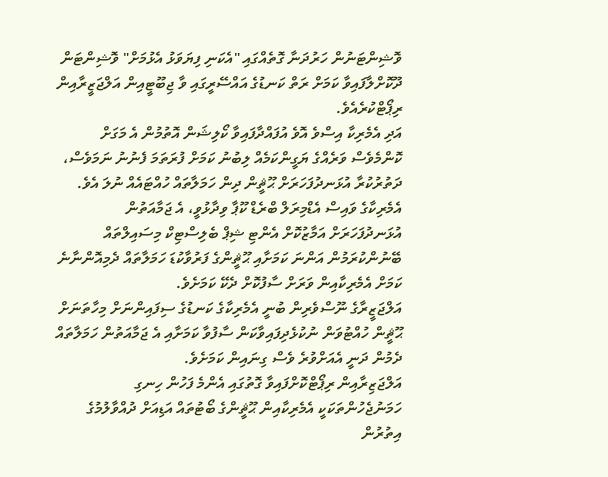ވޮޝިންޓަނުން ހަރުދަނާ ގޮތެއްގައި "އެކަނި ފިޔަވަޅު އެޅުމަށް" ވޮޝިންޓަން ދޫކޮށްލާފައިވާ ކަމަށް ރަތް ކަނޑުގެ އައްސޭރީގައި ވާ ޖިބޫޓީއިން އަލްޖަޒީރާއިން ރިޕޯޓްކުރެއެވެ.
އަދި އެމެރިކާ އިސްވެ އޮވެ އުފައްދާފައިވާ ކޯލިޝަން އޮތުމުން އެ މަގަށް ކޮންމެވެސް ވަރެއްގެ ޔަގީންކަމެއް ލިބުނު ކަމަށް ފުރަތަމަ ފެނުނު ނަމަވެސް، ދަތުރުކުރާ އުޅަނދުފަހަރަށް ޙޫޘީން ދިން ހަމަލާތައް ހުއްޓައެއް ނުލަ އެވެ.
އެމެރިކާގެ ވައިސް އެޑްމިރަލް ބްރެޑް ކޫޕާ ވިދާޅުވީ، އެ ޖަމާއަތުން އުޅަނދުފަހަރަށް އަމާޒުކޮށް އެންޓި ޝިޕް ބެލިސްޓިކް މިސައިލްތައް ބޭނުންކުރަމުން އަންނަ ކަމަށާއި ޙޫޘީންގެ ފަރުވާކުޑަ ހަމަލާތައް ދެމިއޮންނާނެ ކަމަށް އެމެރިކާއިން ވަރަށް ސާފުކޮށް ދެކޭ ކަމަށެވެ.
އަލްޖަޒީރާގެ ނޫސްވެރިން ބުނީ އެމެރިކާގެ ކަނޑުގެ ސިފައިންނަށް މިހާތަނަށް ޙޫޘީން ހުއްޓުވަން ނުކުޅެދިފައިވާކަން ސާފުވާ ކަމަށާއި އެ ޖަމާއަތުން ހަމަލާތައް ދެމުން ދަނީ އެއަށްވުރެ ވެސް ގިނައިން ކަމަށެވެ.
އަލްޖަޒިރާއިން ރިޕޯޓްކޮށްފައިވާ ގޮތުގައި އެންމެ ފަހުން ހިނގި ހަމަނުޖެހުންތަކަކީ އެމެރިކާއިން ޙޫޘީންގެ ބޯޓުތައް އަޑިއަށް ދުއްވާލުމުގެ އިތުރުން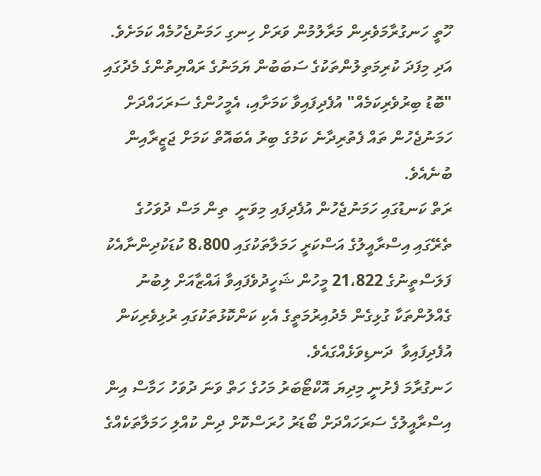ހޫތީ ހަނގުރާމަވެރިން މަރާލުމުން ވަރަށް ހިނގި ހަމަނުޖެހުމެއް ކަމަށެވެ. އަދި މިފަދަ ކުރިމަތިލުންތަކުގެ ސަބަބުން ޔަމަނުގެ ރައްޔިތުންގެ މެދުގައި "ބޮޑު ބިރުވެރިކަމެއް" އުފެދިފައިވާ ކަމަށާއި، އެމީހުންގެ ސަރަހައްދަށް ހަމަނުޖެހުން ތައް ފެތުރިދާނެ ކަމުގެ ބިރު އެބައޮތް ކަމަށް ޖަޒީރާއިން ބުނެއެވެ.
ރަތް ކަނޑުގައި ހަމަނުޖެހުން އުފެދިފައި މިވަނީ  ތިން މަސް ދުވަހުގެ ތެރޭގައި އިސްރާއީލުގެ އަސްކަރީ ހަމަލާތަކުގައި 8،800 ކުޑަކުދިންނާއެކު ފަލަސްތީނުގެ 21،822 މީހުން ޝަހީދުވެފައިވާ ޣައްޒާއަށް ލިބުނު ގެއްލުންތަކާ ގުޅިގެން މެދުއިރުމަތީގެ އެކި ކަންކޮޅުތަކުގައި ރުޅިވެރިކަން އުފެދިފައިވާ  ދަނޑިވަޅެއްގައެވެ.
ހަނގުރާމަ ފެށުނީ މިދިޔަ އޮކްޓޯބަރު މަހުގެ ހަތް ވަނަ ދުވަހު ހަމާސް އިން އިސްރާއީލުގެ ސަރަހައްދަށް ބޯޑަރު ހުރަސްކޮށް ދިން ކުއްލި ހަމަލާތަކެއްގެ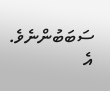ސަބަބުންނެވެ. އެ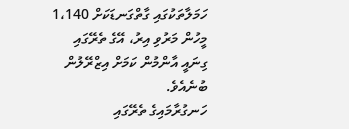ހަމަލާތަކުގައި ގާތްގަނޑަކަށް 1،140 މީހުން މަރުވި އިރު، އޭގެ ތެރޭގައި ގިނައީ އާންމުން ކަމަށް އިޒްރޭލުން ބުނެއެވެ.
ހަނގުރާމައިގެ ތެރޭގައި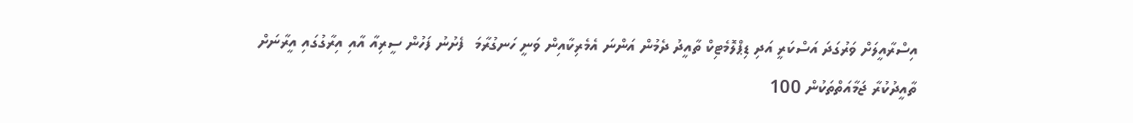އިސްރާއީލަށް ވަރުގަދަ އަސްކަރީ އަދި ޑިޕްލޮމެޓިކް ތާއީދު ދެމުން އަންނަ އެމެރިކާއިން ވަނީ ހަނގުރާމަ  ފެށުނު ފަހުން ސީރިއާ އާއި އިރާގުގައި އީރާނަށް ތާއީދުކުރާ ޖަމާއަތްތަކުން 100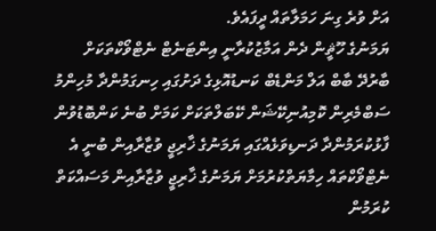އަށް ވުރެ ގިނަ ހަމަލާތައް ދީފައެވެ.
ޔަމަނުގެ ހޫޘީން ދެން އަމާޒުކުރާނީ އިންޓަނެޓް ނެޓްވޯކްތަކަށް ބާރުދޭ ބާބް އަލް މަންޑެބް ކަނޑުއޮޅިގެ ދަށުގައި ހިނގަމުންދާ މުހިންމު ސަބްމެރިން ކޮމިއުނިކޭޝަން ކޭބަލްތަކަށް ކަމަށް ބުނެ ކަންބޮޑުވުން ފާޅުކުރަމުންދާ ދަނޑިވަޅެއްގައި ޔަމަނުގެ ޚާރިޖީ ވުޒާރާއިން ބުނީ އެ ނެޓްވޯކްތައް ހިމާޔަތްކުރުމަށް ޔަމަނުގެ ޚާރިޖީ ވުޒާރާއިން މަސައްކަތް ކުރަމުން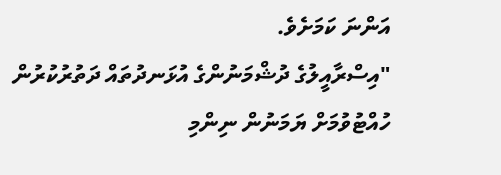އަންނަ ކަމަށެވެ.
"އިސްރާއީލުގެ ދުޝްމަނުންގެ އުޅަނދުތައް ދަތުރުކުރުން ހުއްޓުވުމަށް ޔަމަނުން ނިންމި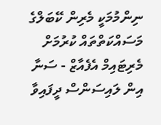ނިންމުމަކީ މެރިން ކޭބަލްގެ މަސައްކަތްތައް ކުރުމަށް މެރިޓައިމް އެފެއާޒް - ސަނާ އިން ލައިސަންސް ދީފައިވާ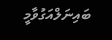ބައިނަލްއަގުވާމީ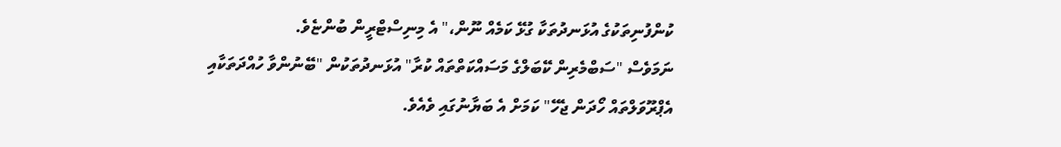ކުންފުނިތަކުގެ އުޅަނދުތަކާ ގުޅޭ ކަމެއް ނޫން،" އެ މިނިސްޓްރީން ބުންޏެވެ.
ނަމަވެސް "ސަބްމެރިން ކޭބަލްގެ މަސައްކަތްތައް ކުރާ" އުޅަނދުތަކުން "ބޭނުންވާ ހުއްދަތަކާއި އެޕްރޫވަލްތައް ހޯދަން ޖެހޭ" ކަމަށް އެ ބަޔާނުގައި ވެއެވެ.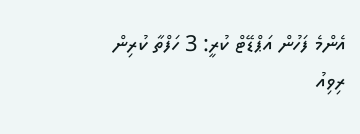އެންމެ ފަހުން އަޕްޑޭޓް ކުރީ: 3 ހަފްތާ ކުރިން
ރިވިއު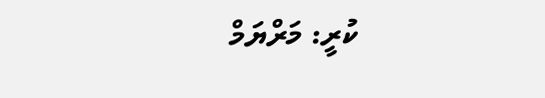ކުރީ: މަރްޔަމް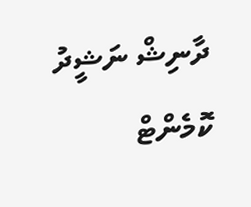ދާނިޝް ނަޝީދު
ކޮމެންޓް